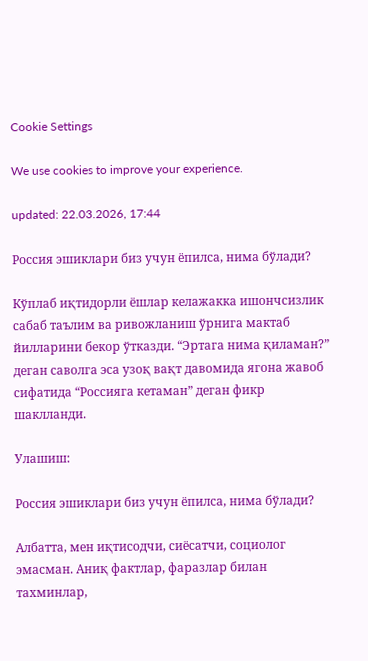Cookie Settings

We use cookies to improve your experience.

updated: 22.03.2026, 17:44

Россия эшиклари биз учун ёпилса, нима бўлади?

Кўплаб иқтидорли ёшлар келажакка ишончсизлик сабаб таълим ва ривожланиш ўрнига мактаб йилларини бекор ўтказди. “Эртага нима қиламан?” деган саволга эса узоқ вақт давомида ягона жавоб сифатида “Россияга кетаман” деган фикр шаклланди.

Улашиш:

Россия эшиклари биз учун ёпилса, нима бўлади?

Албатта, мен иқтисодчи, сиёсатчи, социолог эмасман. Аниқ фактлар, фаразлар билан тахминлар,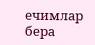ечимлар бера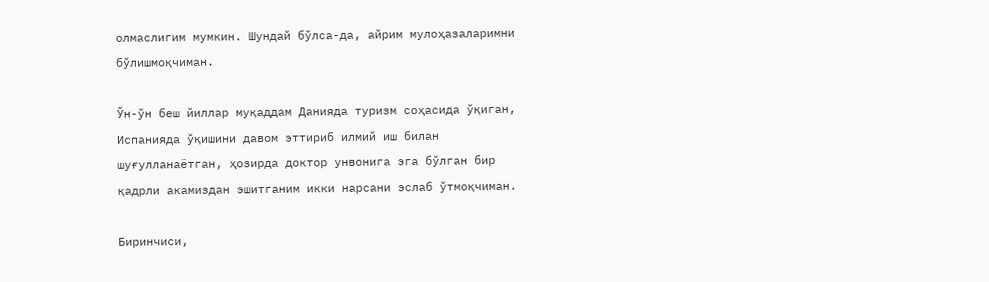олмаслигим мумкин. Шундай бўлса-да, айрим мулоҳазаларимни бўлишмоқчиман.

Ўн-ўн беш йиллар муқаддам Данияда туризм соҳасида ўқиган, Испанияда ўқишини давом эттириб илмий иш билан шуғулланаётган, ҳозирда доктор унвонига эга бўлган бир қадрли акамиздан эшитганим икки нарсани эслаб ўтмоқчиман.

Биринчиси,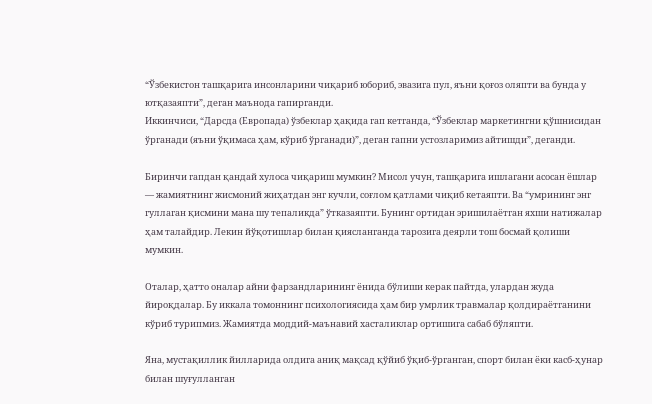“Ўзбекистон ташқарига инсонларини чиқариб юбориб, эвазига пул, яъни қоғоз оляпти ва бунда у ютқазаяпти”, деган маънода гапирганди.
Иккинчиси, “Дарсда (Европада) ўзбеклар ҳақида гап кетганда, “Ўзбеклар маркетингни қўшнисидан ўрганади (яъни ўқимаса ҳам, кўриб ўрганади)”, деган гапни устозларимиз айтишди”, деганди.

Биринчи гапдан қандай хулоса чиқариш мумкин? Мисол учун, ташқарига ишлагани асосан ёшлар — жамиятнинг жисмоний жиҳатдан энг кучли, соғлом қатлами чиқиб кетаяпти. Ва “умрининг энг гуллаган қисмини мана шу тепаликда” ўтказаяпти. Бунинг ортидан эришилаётган яхши натижалар ҳам талайдир. Лекин йўқотишлар билан қиясланганда тарозига деярли тош босмай қолиши мумкин.

Оталар, ҳатто оналар айни фарзандларининг ёнида бўлиши керак пайтда, улардан жуда йироқдалар. Бу иккала томоннинг психологиясида ҳам бир умрлик травмалар қолдираётганини кўриб турипмиз. Жамиятда моддий-маънавий хасталиклар ортишига сабаб бўляпти.

Яна, мустақиллик йилларида олдига аниқ мақсад қўйиб ўқиб-ўрганган, спорт билан ёки касб-ҳунар билан шуғулланган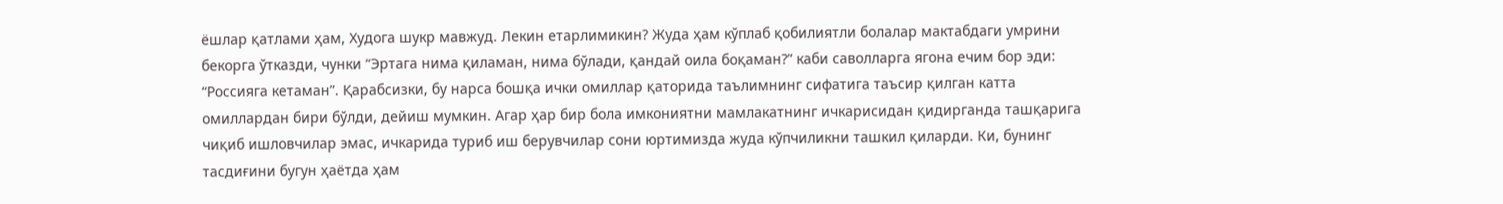ёшлар қатлами ҳам, Худога шукр мавжуд. Лекин етарлимикин? Жуда ҳам кўплаб қобилиятли болалар мактабдаги умрини бекорга ўтказди, чунки “Эртага нима қиламан, нима бўлади, қандай оила боқаман?” каби саволларга ягона ечим бор эди: “Россияга кетаман”. Қарабсизки, бу нарса бошқа ички омиллар қаторида таълимнинг сифатига таъсир қилган катта омиллардан бири бўлди, дейиш мумкин. Агар ҳар бир бола имкониятни мамлакатнинг ичкарисидан қидирганда ташқарига чиқиб ишловчилар эмас, ичкарида туриб иш берувчилар сони юртимизда жуда кўпчиликни ташкил қиларди. Ки, бунинг тасдиғини бугун ҳаётда ҳам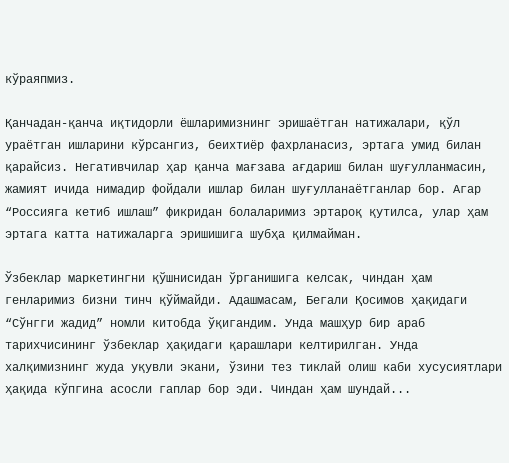кўраяпмиз.

Қанчадан-қанча иқтидорли ёшларимизнинг эришаётган натижалари, қўл ураётган ишларини кўрсангиз, беихтиёр фахрланасиз, эртага умид билан қарайсиз. Негативчилар ҳар қанча мағзава ағдариш билан шуғулланмасин, жамият ичида нимадир фойдали ишлар билан шуғулланаётганлар бор. Агар “Россияга кетиб ишлаш” фикридан болаларимиз эртароқ қутилса, улар ҳам эртага катта натижаларга эришишига шубҳа қилмайман.

Ўзбеклар маркетингни қўшнисидан ўрганишига келсак, чиндан ҳам генларимиз бизни тинч қўймайди. Адашмасам, Бегали Қосимов ҳақидаги “Сўнгги жадид” номли китобда ўқигандим. Унда машҳур бир араб тарихчисининг ўзбеклар ҳақидаги қарашлари келтирилган. Унда халқимизнинг жуда уқувли экани, ўзини тез тиклай олиш каби хусусиятлари ҳақида кўпгина асосли гаплар бор эди. Чиндан ҳам шундай...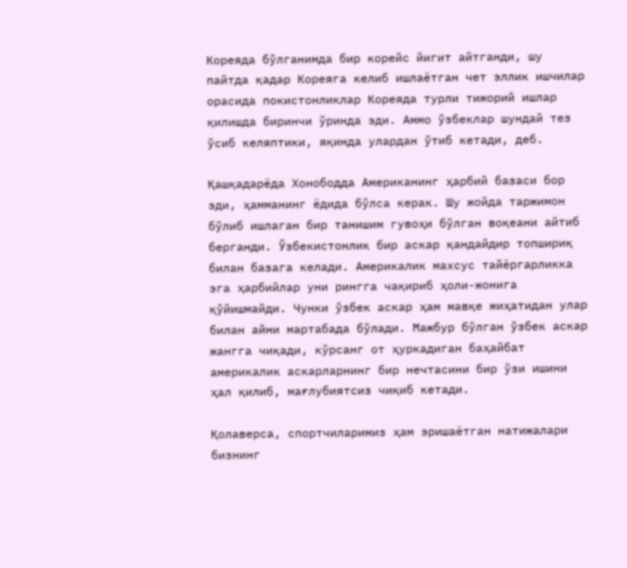Кореяда бўлганимда бир корейс йигит айтганди, шу пайтда қадар Кореяга келиб ишлаётган чет эллик ишчилар орасида покистонликлар Кореяда турли тижорий ишлар қилишда биринчи ўринда эди. Аммо ўзбеклар шундай тез ўсиб келяптики, яқинда улардан ўтиб кетади, деб.

Қашқадарёда Хонободда Американинг ҳарбий базаси бор эди, ҳамманинг ёдида бўлса керак. Шу жойда таржимон бўлиб ишлаган бир танишим гувоҳи бўлган воқеани айтиб берганди. Ўзбекистонлик бир аскар қандайдир топшириқ билан базага келади. Америкалик махсус тайёргарликка эга ҳарбийлар уни рингга чақириб ҳоли-жонига қўйишмайди. Чунки ўзбек аскар ҳам мавқе жиҳатидан улар билан айни мартабада бўлади. Мажбур бўлган ўзбек аскар жангга чиқади, кўрсанг от ҳуркадиган баҳайбат америкалик аскарларнинг бир нечтасини бир ўзи ишини ҳал қилиб, мағлубиятсиз чиқиб кетади.

Қолаверса, спортчиларимиз ҳам эришаётган натижалари бизнинг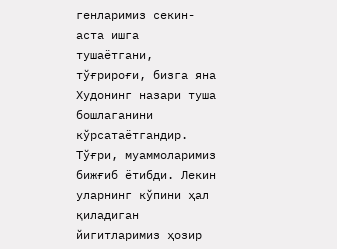генларимиз секин-аста ишга тушаётгани, тўғрироғи, бизга яна Худонинг назари туша бошлаганини кўрсатаётгандир.
Тўғри, муаммоларимиз бижғиб ётибди. Лекин уларнинг кўпини ҳал қиладиган йигитларимиз ҳозир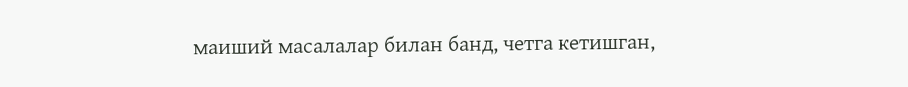маиший масалалар билан банд, четга кетишган,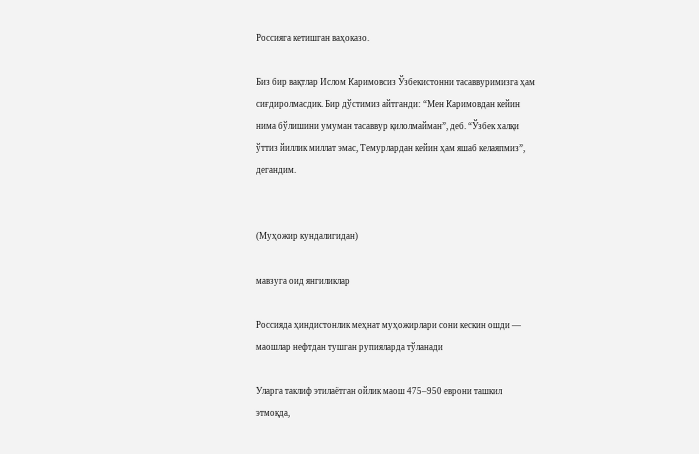Россияга кетишган ваҳоказо.

Биз бир вақтлар Ислом Каримовсиз Ўзбекистонни тасаввуримизга ҳам сиғдиролмасдик. Бир дўстимиз айтганди: “Мен Каримовдан кейин нима бўлишини умуман тасаввур қилолмайман”, деб. “Ўзбек халқи ўттиз йиллик миллат эмас, Темурлардан кейин ҳам яшаб келаяпмиз”, дегандим.


(Муҳожир кундалигидан)

мавзуга оид янгиликлар

Россияда ҳиндистонлик меҳнат муҳожирлари сони кескин ошди — маошлар нефтдан тушган рупияларда тўланади

Уларга таклиф этилаётган ойлик маош 475–950 еврони ташкил этмоқда,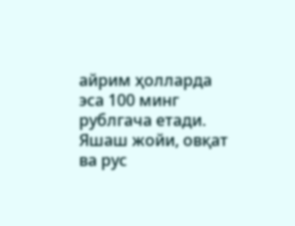айрим ҳолларда эса 100 минг рублгача етади. Яшаш жойи, овқат ва рус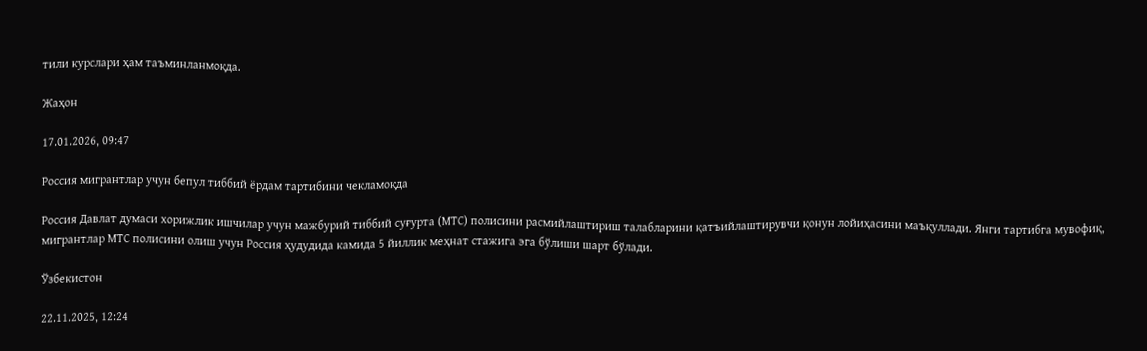тили курслари ҳам таъминланмоқда.

Жаҳон

17.01.2026, 09:47

Россия мигрантлар учун бепул тиббий ёрдам тартибини чекламоқда

Россия Давлат думаси хорижлик ишчилар учун мажбурий тиббий суғурта (МТС) полисини расмийлаштириш талабларини қатъийлаштирувчи қонун лойиҳасини маъқуллади. Янги тартибга мувофиқ, мигрантлар МТС полисини олиш учун Россия ҳудудида камида 5 йиллик меҳнат стажига эга бўлиши шарт бўлади.

Ўзбекистон

22.11.2025, 12:24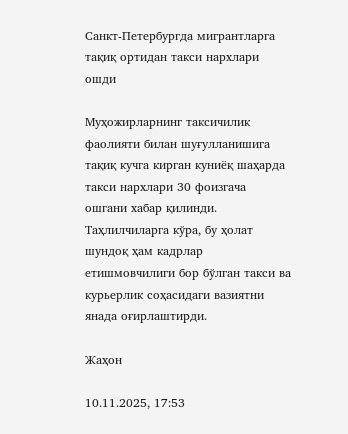Санкт-Петербургда мигрантларга тақиқ ортидан такси нархлари ошди

Муҳожирларнинг таксичилик фаолияти билан шуғулланишига тақиқ кучга кирган куниёқ шаҳарда такси нархлари 30 фоизгача ошгани хабар қилинди. Таҳлилчиларга кўра, бу ҳолат шундоқ ҳам кадрлар етишмовчилиги бор бўлган такси ва курьерлик соҳасидаги вазиятни янада оғирлаштирди.

Жаҳон

10.11.2025, 17:53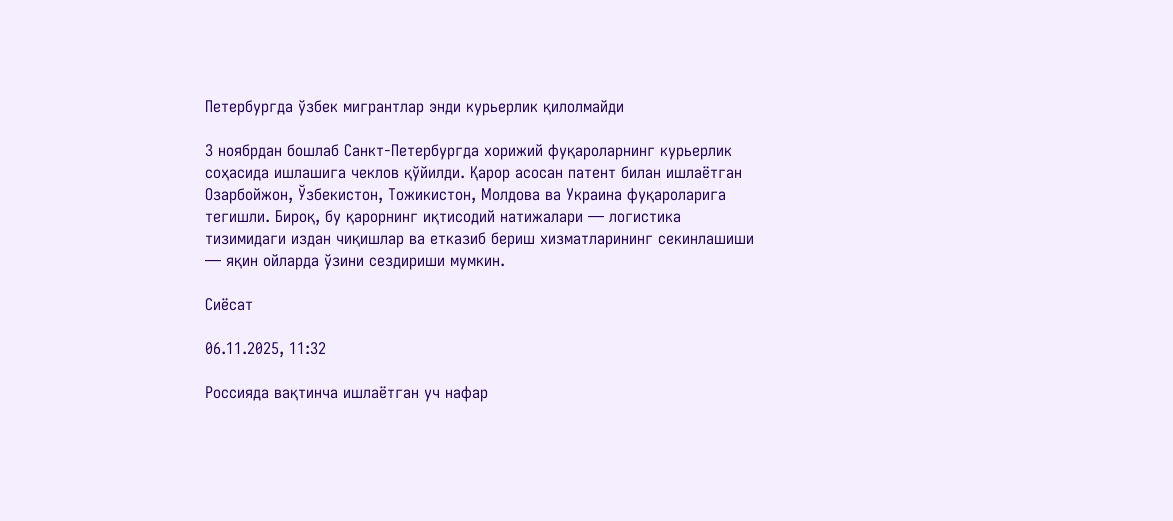Петербургда ўзбек мигрантлар энди курьерлик қилолмайди

3 ноябрдан бошлаб Санкт-Петербургда хорижий фуқароларнинг курьерлик соҳасида ишлашига чеклов қўйилди. Қарор асосан патент билан ишлаётган Озарбойжон, Ўзбекистон, Тожикистон, Молдова ва Украина фуқароларига тегишли. Бироқ, бу қарорнинг иқтисодий натижалари — логистика тизимидаги издан чиқишлар ва етказиб бериш хизматларининг секинлашиши — яқин ойларда ўзини сездириши мумкин.

Сиёсат

06.11.2025, 11:32

Россияда вақтинча ишлаётган уч нафар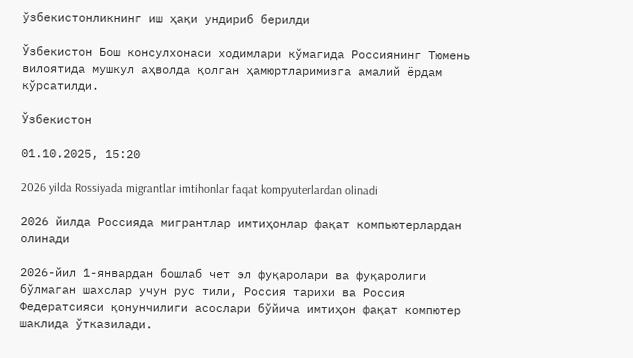ўзбекистонликнинг иш ҳақи ундириб берилди

Ўзбекистон Бош консулхонаси ходимлари кўмагида Россиянинг Тюмень вилоятида мушкул аҳволда қолган ҳамюртларимизга амалий ёрдам кўрсатилди.

Ўзбекистон

01.10.2025, 15:20

2026 yilda Rossiyada migrantlar imtihonlar faqat kompyuterlardan olinadi

2026 йилда Россияда мигрантлар имтиҳонлар фақат компьютерлардан олинади

2026-йил 1-январдан бошлаб чет эл фуқаролари ва фуқаролиги бўлмаган шахслар учун рус тили, Россия тарихи ва Россия Федератсияси қонунчилиги асослари бўйича имтиҳон фақат компютер шаклида ўтказилади.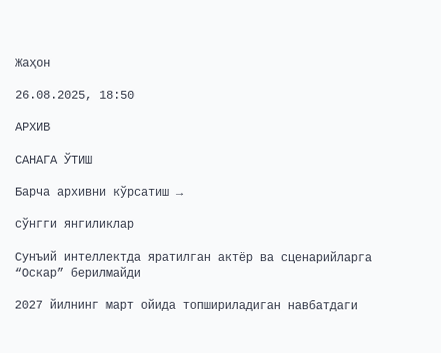Жаҳон

26.08.2025, 18:50

АРХИВ

САНАГА ЎТИШ

Барча архивни кўрсатиш →

сўнгги янгиликлар

Сунъий интеллектда яратилган актёр ва сценарийларга “Оскар” берилмайди

2027 йилнинг март ойида топшириладиган навбатдаги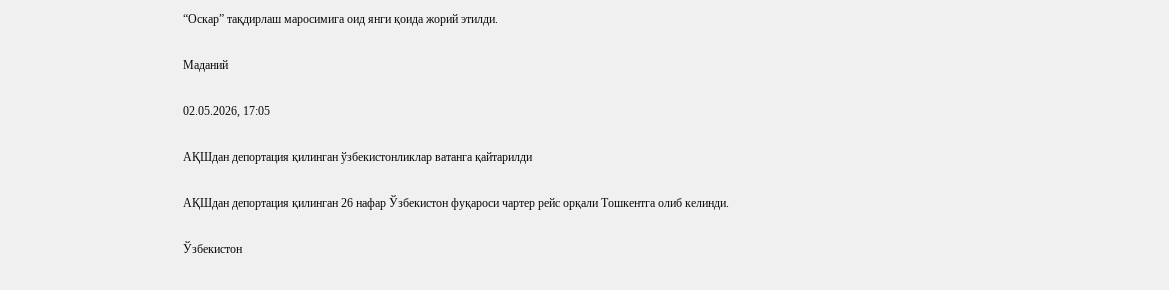“Оскар” тақдирлаш маросимига оид янги қоида жорий этилди.

Маданий

02.05.2026, 17:05

АҚШдан депортация қилинган ўзбекистонликлар ватанга қайтарилди

АҚШдан депортация қилинган 26 нафар Ўзбекистон фуқароси чартер рейс орқали Тошкентга олиб келинди.

Ўзбекистон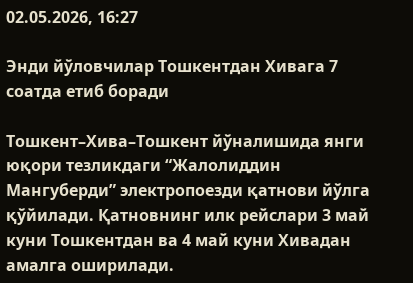02.05.2026, 16:27

Энди йўловчилар Тошкентдан Хивага 7 соатда етиб боради

Тошкент–Хива–Тошкент йўналишида янги юқори тезликдаги “Жалолиддин Мангуберди” электропоезди қатнови йўлга қўйилади. Қатновнинг илк рейслари 3 май куни Тошкентдан ва 4 май куни Хивадан амалга оширилади.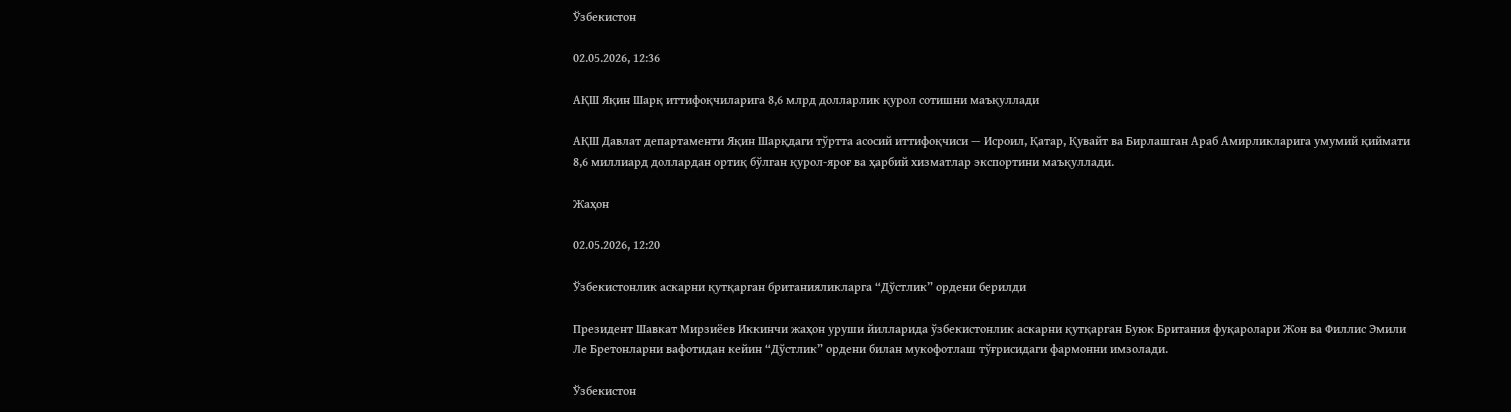Ўзбекистон

02.05.2026, 12:36

АҚШ Яқин Шарқ иттифоқчиларига 8,6 млрд долларлик қурол сотишни маъқуллади

АҚШ Давлат департаменти Яқин Шарқдаги тўртта асосий иттифоқчиси — Исроил, Қатар, Қувайт ва Бирлашган Араб Амирликларига умумий қиймати 8,6 миллиард доллардан ортиқ бўлган қурол-яроғ ва ҳарбий хизматлар экспортини маъқуллади.

Жаҳон

02.05.2026, 12:20

Ўзбекистонлик аскарни қутқарган британияликларга “Дўстлик” ордени берилди

Президент Шавкат Мирзиёев Иккинчи жаҳон уруши йилларида ўзбекистонлик аскарни қутқарган Буюк Британия фуқаролари Жон ва Филлис Эмили Ле Бретонларни вафотидан кейин “Дўстлик” ордени билан мукофотлаш тўғрисидаги фармонни имзолади.

Ўзбекистон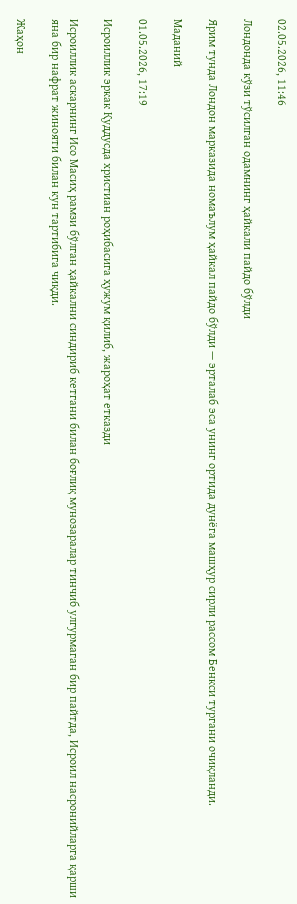02.05.2026, 11:46

Лондонда кўзи тўсилган одамнинг ҳайкали пайдо бўлди

Ярим тунда Лондон марказида номаълум ҳайкал пайдо бўлди — эрталаб эса унинг ортида дунёга машҳур сирли рассом Бенкси тургани очиқланди.

Маданий

01.05.2026, 17:19

Исроиллик эркак Қуддусда христиан роҳибасига ҳужум қилиб, жароҳат етказди

Исроиллик аскарнинг Исо Масиҳ рамзи бўлган ҳайкални синдириб кетгани билан боғлиқ мунозаралар тинчиб улгурмаган бир пайтда, Исроил насронийларга қарши яна бир нафрат жинояти билан кун тартибига чиқди.

Жаҳон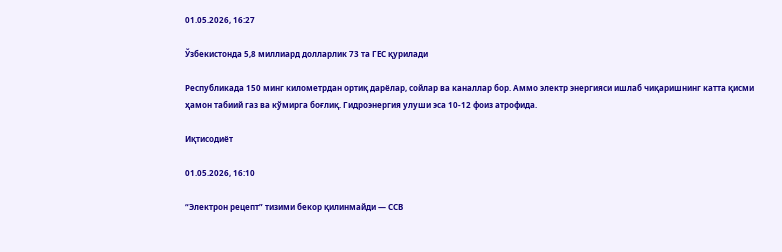01.05.2026, 16:27

Ўзбекистонда 5,8 миллиард долларлик 73 та ГЕС қурилади

Республикада 150 минг километрдан ортиқ дарёлар, сойлар ва каналлар бор. Аммо электр энергияси ишлаб чиқаришнинг катта қисми ҳамон табиий газ ва кўмирга боғлиқ. Гидроэнергия улуши эса 10-12 фоиз атрофида.

Иқтисодиёт

01.05.2026, 16:10

“Электрон рецепт” тизими бекор қилинмайди — ССВ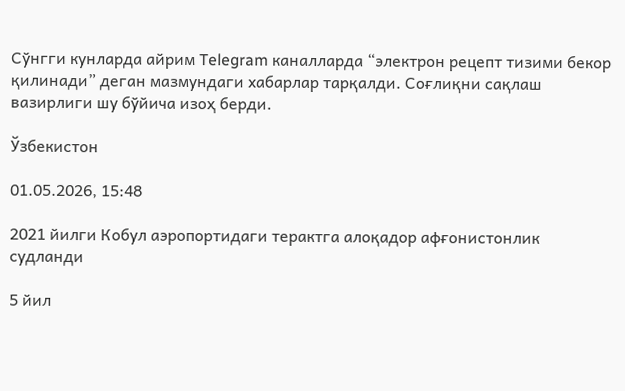Сўнгги кунларда айрим Telegram каналларда “электрон рецепт тизими бекор қилинади” деган мазмундаги хабарлар тарқалди. Соғлиқни сақлаш вазирлиги шу бўйича изоҳ берди.

Ўзбекистон

01.05.2026, 15:48

2021 йилги Кобул аэропортидаги терактга алоқадор афғонистонлик судланди

5 йил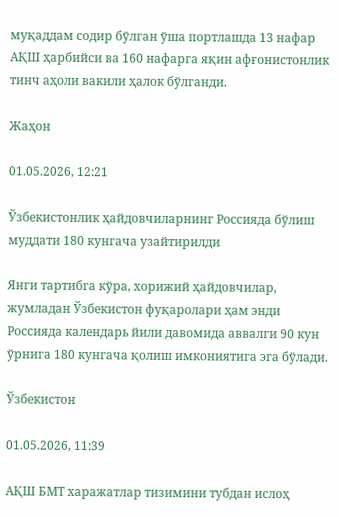муқаддам содир бўлган ўша портлашда 13 нафар АҚШ ҳарбийси ва 160 нафарга яқин афғонистонлик тинч аҳоли вакили ҳалок бўлганди.

Жаҳон

01.05.2026, 12:21

Ўзбекистонлик ҳайдовчиларнинг Россияда бўлиш муддати 180 кунгача узайтирилди

Янги тартибга кўра, хорижий ҳайдовчилар, жумладан Ўзбекистон фуқаролари ҳам энди Россияда календарь йили давомида аввалги 90 кун ўрнига 180 кунгача қолиш имкониятига эга бўлади.

Ўзбекистон

01.05.2026, 11:39

АҚШ БМТ харажатлар тизимини тубдан ислоҳ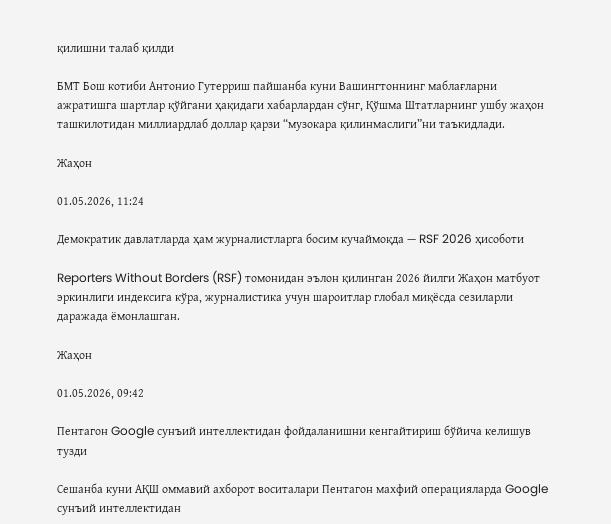қилишни талаб қилди

БМТ Бош котиби Антонио Гутерриш пайшанба куни Вашингтоннинг маблағларни ажратишга шартлар қўйгани ҳақидаги хабарлардан сўнг, Қўшма Штатларнинг ушбу жаҳон ташкилотидан миллиардлаб доллар қарзи “музокара қилинмаслиги”ни таъкидлади.

Жаҳон

01.05.2026, 11:24

Демократик давлатларда ҳам журналистларга босим кучаймоқда — RSF 2026 ҳисоботи

Reporters Without Borders (RSF) томонидан эълон қилинган 2026 йилги Жаҳон матбуот эркинлиги индексига кўра, журналистика учун шароитлар глобал миқёсда сезиларли даражада ёмонлашган.

Жаҳон

01.05.2026, 09:42

Пентагон Google сунъий интеллектидан фойдаланишни кенгайтириш бўйича келишув тузди

Сешанба куни АҚШ оммавий ахборот воситалари Пентагон махфий операцияларда Google сунъий интеллектидан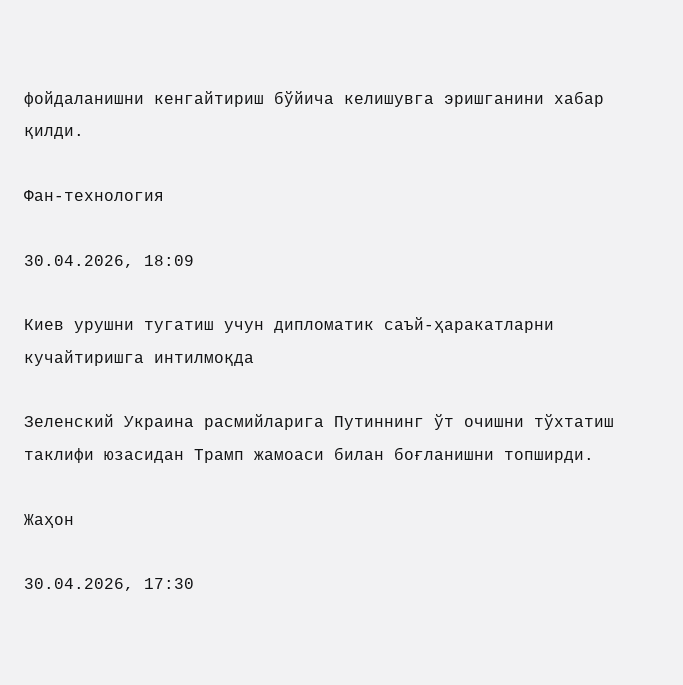фойдаланишни кенгайтириш бўйича келишувга эришганини хабар қилди.

Фан-технология

30.04.2026, 18:09

Киев урушни тугатиш учун дипломатик саъй-ҳаракатларни кучайтиришга интилмоқда

Зеленский Украина расмийларига Путиннинг ўт очишни тўхтатиш таклифи юзасидан Трамп жамоаси билан боғланишни топширди.

Жаҳон

30.04.2026, 17:30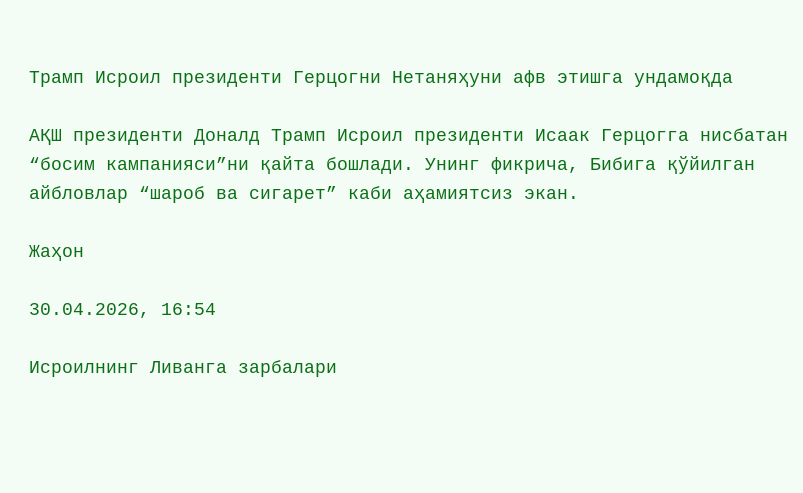Трамп Исроил президенти Герцогни Нетаняҳуни афв этишга ундамоқда

АҚШ президенти Доналд Трамп Исроил президенти Исаак Герцогга нисбатан “босим кампанияси”ни қайта бошлади. Унинг фикрича, Бибига қўйилган айбловлар “шароб ва сигарет” каби аҳамиятсиз экан.

Жаҳон

30.04.2026, 16:54

Исроилнинг Ливанга зарбалари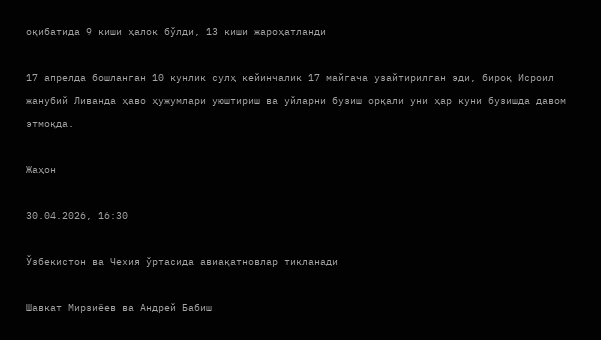оқибатида 9 киши ҳалок бўлди, 13 киши жароҳатланди

17 апрелда бошланган 10 кунлик сулҳ кейинчалик 17 майгача узайтирилган эди, бироқ Исроил жанубий Ливанда ҳаво ҳужумлари уюштириш ва уйларни бузиш орқали уни ҳар куни бузишда давом этмоқда.

Жаҳон

30.04.2026, 16:30

Ўзбекистон ва Чехия ўртасида авиақатновлар тикланади

Шавкат Мирзиёев ва Андрей Бабиш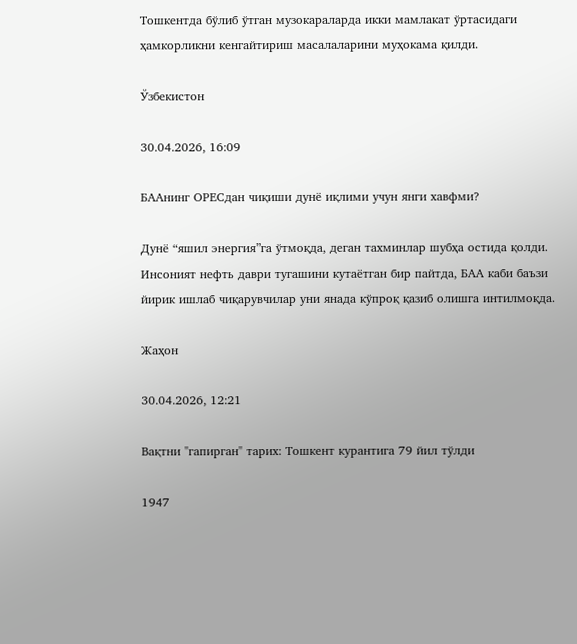Тошкентда бўлиб ўтган музокараларда икки мамлакат ўртасидаги ҳамкорликни кенгайтириш масалаларини муҳокама қилди.

Ўзбекистон

30.04.2026, 16:09

БААнинг ОPЕCдан чиқиши дунё иқлими учун янги хавфми?

Дунё “яшил энергия”га ўтмоқда, деган тахминлар шубҳа остида қолди. Инсоният нефть даври тугашини кутаётган бир пайтда, БАА каби баъзи йирик ишлаб чиқарувчилар уни янада кўпроқ қазиб олишга интилмоқда.

Жаҳон

30.04.2026, 12:21

Вақтни "гапирган" тарих: Тошкент курантига 79 йил тўлди

1947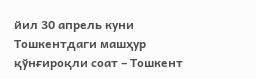йил 30 апрель куни Тошкентдаги машҳур қўнғироқли соат – Тошкент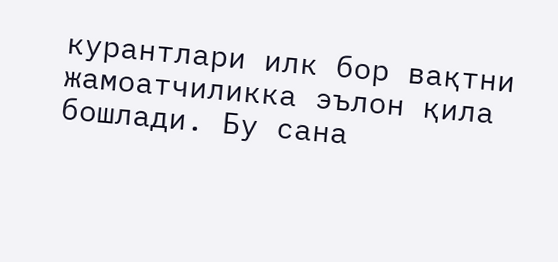курантлари илк бор вақтни жамоатчиликка эълон қила бошлади. Бу сана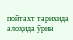пойтахт тарихида алоҳида ўрин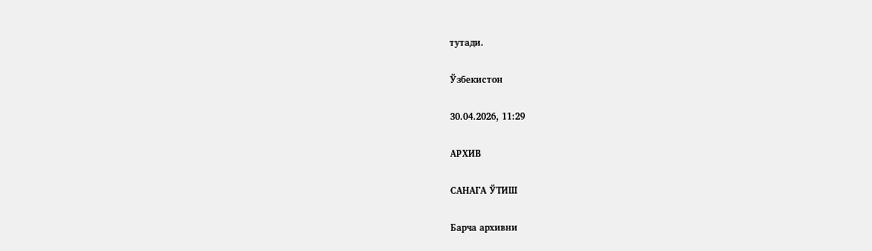тутади.

Ўзбекистон

30.04.2026, 11:29

АРХИВ

САНАГА ЎТИШ

Барча архивни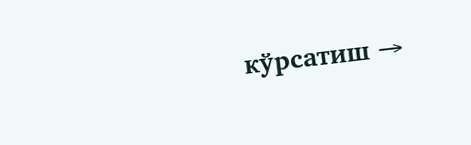кўрсатиш →